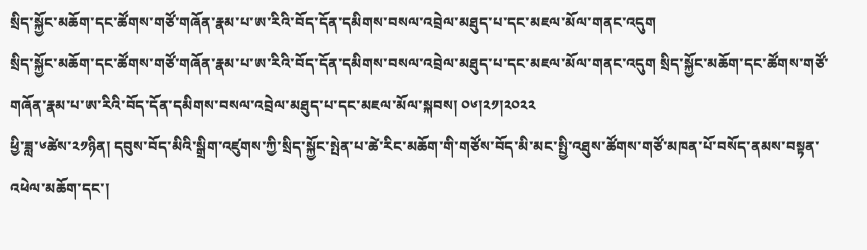སྲིད་སྐྱོང་མཆོག་དང་ཚོགས་གཙོ་གཞོན་རྣམ་པ་ཨ་རིའི་བོད་དོན་དམིགས་བསལ་འབྲེལ་མཐུད་པ་དང་མཇལ་མོལ་གནང་འདུག
སྲིད་སྐྱོང་མཆོག་དང་ཚོགས་གཙོ་གཞོན་རྣམ་པ་ཨ་རིའི་བོད་དོན་དམིགས་བསལ་འབྲེལ་མཐུད་པ་དང་མཇལ་མོལ་གནང་འདུག སྲིད་སྐྱོང་མཆོག་དང་ཚོགས་གཙོ་གཞོན་རྣམ་པ་ཨ་རིའི་བོད་དོན་དམིགས་བསལ་འབྲེལ་མཐུད་པ་དང་མཇལ་མོལ་སྐབས། ༠༦།༢༡།༢༠༢༢
ཕྱི་ཟླ་༦ཚེས་༢༡ཉིན། དབུས་བོད་མིའི་སྒྲིག་འཛུགས་ཀྱི་སྲིད་སྐྱོང་སྤེན་པ་ཚེ་རིང་མཆོག་གི་གཙོས་བོད་མི་མང་སྤྱི་འཐུས་ཚོགས་གཙོ་མཁན་པོ་བསོད་ནམས་བསྟན་འཕེལ་མཆོག་དང་།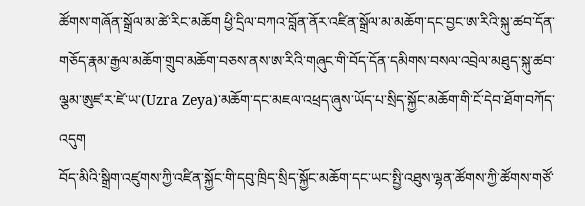ཚོགས་གཞོན་སྒྲོལ་མ་ཚེ་རིང་མཆོག ཕྱི་དྲིལ་བཀའ་བློན་ནོར་འཛིན་སྒྲོལ་མ་མཆོག་དང་བྱང་ཨ་རིའི་སྐུ་ཚབ་དོན་གཅོད་རྣམ་རྒྱལ་མཆོག་གྲུབ་མཆོག་བཅས་ནས་ཨ་རིའི་གཞུང་གི་བོད་དོན་དམིགས་བསལ་འབྲེལ་མཐུད་སྐུ་ཚབ་ལྕམ་ཨུཛ་ར་ཛེ་ཡ་(Uzra Zeya)་མཆོག་དང་མཇལ་འཕྲད་ཞུས་ཡོད་པ་སྲིད་སྐྱོང་མཆོག་གི་ངོ་དེབ་ཐོག་བཀོད་འདུག
བོད་མིའི་སྒྲིག་འཛུགས་ཀྱི་འཛིན་སྐྱོང་གི་དབུ་ཁྲིད་སྲིད་སྐྱོང་མཆོག་དང་ཡང་སྤྱི་འཐུས་ལྷན་ཚོགས་ཀྱི་ཚོགས་གཙོ་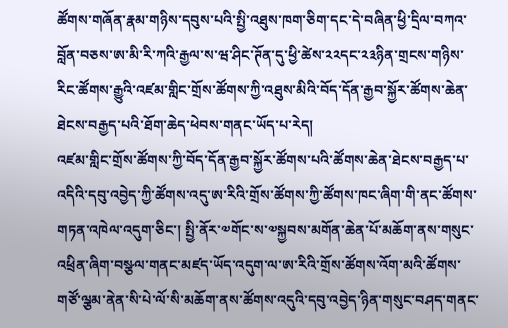ཚོགས་གཞོན་རྣམ་གཉིས་དབུས་པའི་སྤྱི་འཐུས་ཁག་ཅིག་དང་དེ་བཞིན་ཕྱི་དྲིལ་བཀའ་བློན་བཅས་ཨ་མི་རི་ཀའི་རྒྱལ་ས་ཝ་ཤིང་ཊོན་དུ་ཕྱི་ཚེས་༢༢དང་༢༣ཉིན་གྲངས་གཉིས་རིང་ཚོགས་རྒྱུའི་འཛམ་གླིང་གྲོས་ཚོགས་ཀྱི་འཐུས་མིའི་བོད་དོན་རྒྱབ་སྐྱོར་ཚོགས་ཆེན་ཐེངས་བརྒྱད་པའི་ཐོག་ཆེད་ཕེབས་གནང་ཡོད་པ་རེད།
འཛམ་གླིང་གྲོས་ཚོགས་ཀྱི་བོད་དོན་རྒྱབ་སྐྱོར་ཚོགས་པའི་ཚོགས་ཆེན་ཐེངས་བརྒྱད་པ་འདིའི་དབུ་འབྱེད་ཀྱི་ཚོགས་འདུ་ཨ་རིའི་གྲོས་ཚོགས་ཀྱི་ཚོགས་ཁང་ཞིག་གི་ནང་ཚོགས་གཏན་འཁེལ་འདུག་ཅིང་། སྤྱི་ནོར་༧གོང་ས་༧སྐྱབས་མགོན་ཆེན་པོ་མཆོག་ནས་གསུང་འཕྲིན་ཞིག་བསྩལ་གནང་མཛད་ཡོད་འདུག་ལ་ཨ་རིའི་གྲོས་ཚོགས་འོག་མའི་ཚོགས་གཙོ་ལྕམ་ནེན་སི་པེ་ལོ་སི་མཆོག་ནས་ཚོགས་འདུའི་དབུ་འབྱེད་ཉིན་གསུང་བཤད་གནང་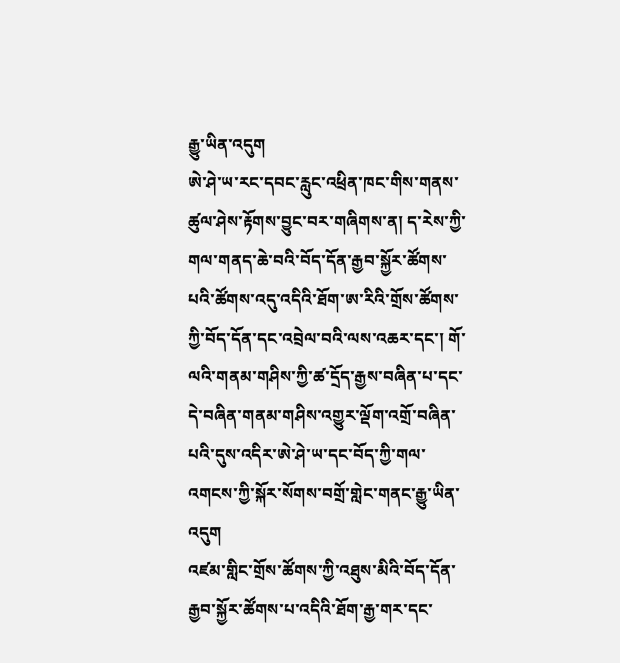རྒྱུ་ཡིན་འདུག
ཨེ་ཤེ་ཡ་རང་དབང་རླུང་འཕྲིན་ཁང་གིས་གནས་ཚུལ་ཤེས་རྟོགས་བྱུང་བར་གཞིགས་ན། ད་རེས་ཀྱི་གལ་གནད་ཆེ་བའི་བོད་དོན་རྒྱབ་སྐྱོར་ཚོགས་པའི་ཚོགས་འདུ་འདིའི་ཐོག་ཨ་རིའི་གྲོས་ཚོགས་ཀྱི་བོད་དོན་དང་འབྲེལ་བའི་ལས་འཆར་དང་། གོ་ལའི་གནམ་གཤིས་ཀྱི་ཚ་དྲོད་རྒྱས་བཞིན་པ་དང་དེ་བཞིན་གནམ་གཤིས་འགྱུར་ལྡོག་འགྲོ་བཞིན་པའི་དུས་འདིར་ཨེ་ཤེ་ཡ་དང་བོད་ཀྱི་གལ་འགངས་ཀྱི་སྐོར་སོགས་བགྲོ་གླེང་གནང་རྒྱུ་ཡིན་འདུག
འཛམ་གླིང་གྲོས་ཚོགས་ཀྱི་འཐུས་མིའི་བོད་དོན་རྒྱབ་སྐྱོར་ཚོགས་པ་འདིའི་ཐོག་རྒྱ་གར་དང་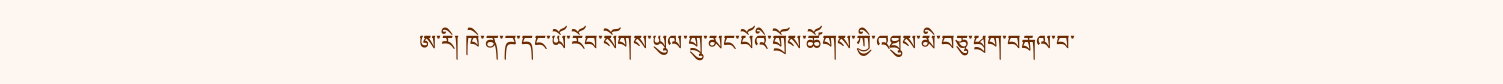ཨ་རི། ཁེ་ན་ཌ་དང་ཡོ་རོབ་སོགས་ཡུལ་གྲུ་མང་པོའི་གྲོས་ཚོགས་ཀྱི་འཐུས་མི་བཅུ་ཕྲག་བརྒལ་བ་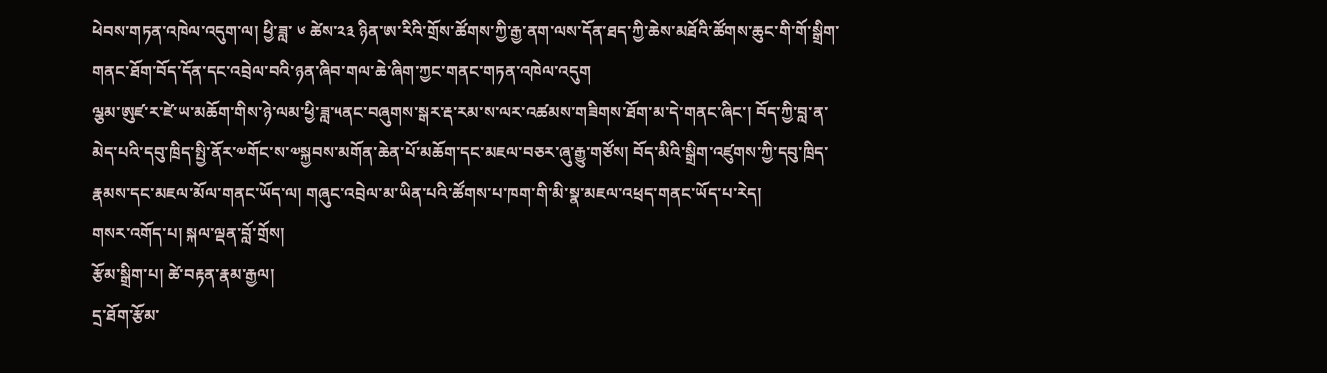ཕེབས་གཏན་འཁེལ་འདུག་ལ། ཕྱི་ཟླ་ ༦ ཚེས་༢༣ ཉིན་ཨ་རིའི་གྲོས་ཚོགས་ཀྱི་རྒྱ་ནག་ལས་དོན་ཐད་ཀྱི་ཆེས་མཐོའི་ཚོགས་ཆུང་གི་གོ་སྒྲིག་གནང་ཐོག་བོད་དོན་དང་འབྲེལ་བའི་ཉན་ཞིབ་གལ་ཆེ་ཞིག་ཀྱང་གནང་གཏན་འཁེལ་འདུག
ལྕམ་ཨུཛ་ར་ཛེ་ཡ་མཆོག་གིས་ཉེ་ལམ་ཕྱི་ཟླ་༥ནང་བཞུགས་སྒར་རྡ་རམ་ས་ལར་འཚམས་གཟིགས་ཐོག་མ་དེ་གནང་ཞིང་། བོད་ཀྱི་བླ་ན་མེད་པའི་དབུ་ཁྲིད་སྤྱི་ནོར་༧གོང་ས་༧སྐྱབས་མགོན་ཆེན་པོ་མཆོག་དང་མཇལ་བཅར་ཞུ་རྒྱུ་གཙོས། བོད་མིའི་སྒྲིག་འཛུགས་ཀྱི་དབུ་ཁྲིད་རྣམས་དང་མཇལ་མོལ་གནང་ཡོད་ལ། གཞུང་འབྲེལ་མ་ཡིན་པའི་ཚོགས་པ་ཁག་གི་མི་སྣ་མཇལ་འཕྲད་གནང་ཡོད་པ་རེད།
གསར་འགོད་པ། སྐལ་ལྡན་བློ་གྲོས།
རྩོམ་སྒྲིག་པ། ཚེ་བརྟན་རྣམ་རྒྱལ།
དྲ་ཐོག་རྩོམ་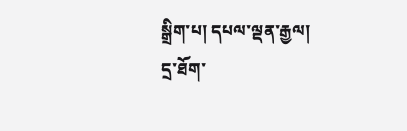སྒྲིག་པ། དཔལ་ལྡན་རྒྱལ།
དྲ་ཐོག་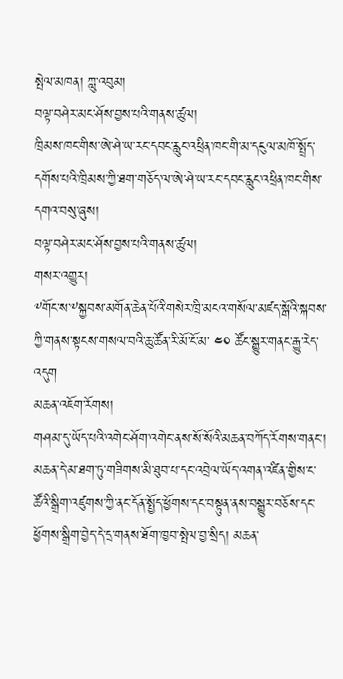སྤེལ་མཁན། ཀླུ་འབུམ།
བལྟ་བཤེར་མང་ཤོས་བྱས་པའི་གནས་ཚུལ།
ཁྲིམས་ཁང་གིས་ཨེ་ཤེ་ཡ་རང་དབང་རླུང་འཕྲིན་ཁང་གི་མ་དངུལ་མཁོ་སྤྲོད་དགོས་པའི་ཁྲིམས་ཀྱི་ཐག་གཅོད་ལ་ཨེ་ཤེ་ཡ་རང་དབང་རླུང་འཕྲིན་ཁང་གིས་དགའ་བསུ་ཞུས།
བལྟ་བཤེར་མང་ཤོས་བྱས་པའི་གནས་ཚུལ།
གསར་འགྱུར།
༸གོང་ས་༸སྐྱབས་མགོན་ཆེན་པོའི་གསེར་ཁྲི་མངའ་གསོལ་མཛད་སྒོའི་སྐབས་ཀྱི་གནས་སྟངས་གསལ་བའི་ཆུ་ཚོན་རི་མོ་ངོ་མ་ ༤༠ ཚོང་སྒྱུར་གནང་རྒྱུ་རེད་འདུག
མཆན་འཇོག་རོགས།
གཤམ་དུ་ཡོད་པའི་འགེང་ཤོག་འགེང་ནས་སོ་སོའི་མཆན་བཀོད་རོགས་གནང་། མཆན་དེ་མ་ཐག་ཏུ་གཟིགས་མི་ཐུབ་པ་དང་འབྲེལ་ཡོད་འགན་འཛིན་གྱིས་ང་ཚོའི་སྒྲིག་འཛུགས་ཀྱི་ནང་དོན་སྤྱོད་ཕྱོགས་དང་བསྟུན་ནས་བསྒྱུར་བཅོས་དང་ཕྱོགས་སྒྲིག་བྱེད་དེ་དྲ་གནས་ཐོག་ཁྱབ་སྤེལ་བྱ་སྲིད། མཆན་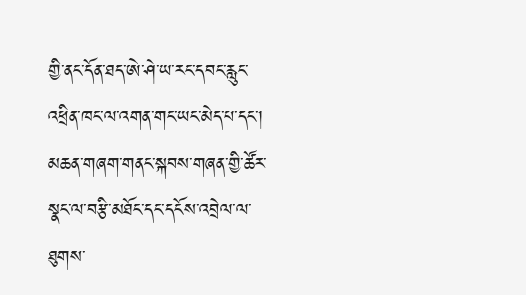གྱི་ནང་དོན་ཐད་ཨེ་ཤེ་ཡ་རང་དབང་རླུང་འཕྲིན་ཁང་ལ་འགན་གང་ཡང་མེད་པ་དང་། མཆན་གཞག་གནང་སྐབས་གཞན་གྱི་ཚོར་སྣང་ལ་བརྩི་མཐོང་དང་དངོས་འབྲེལ་ལ་ཐུགས་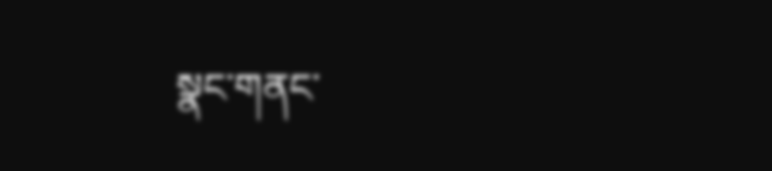སྣང་གནང་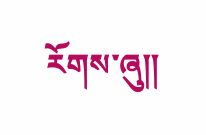རོགས་ཞུ༎